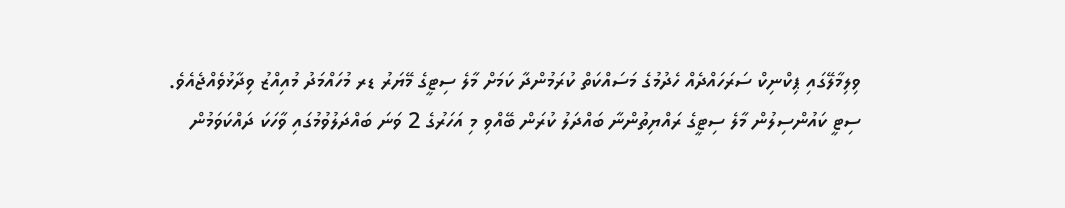ވިލިމާލޭގައި ޕިކްނިކް ސަރަހައްދެއް ހެދުމުގެ މަސައްކަތް ކުރަމުންދާ ކަމަށް މާލެ ސިޓީގެ މޭޔަރު ޑރ މުހައްމަދު މުއިއްޒު ވިދާޅުވެއްޖެއެވެ.
ސިޓީ ކައުންސިލުން މާލެ ސިޓީގެ ރައްޔިތުންނާ ބައްދަލު ކުރަން ބޭއްވި މި އަހަރުގެ 2 ވަނަ ބައްދަލުވުމުގައި ވާހަކަ ދައްކަވަމުން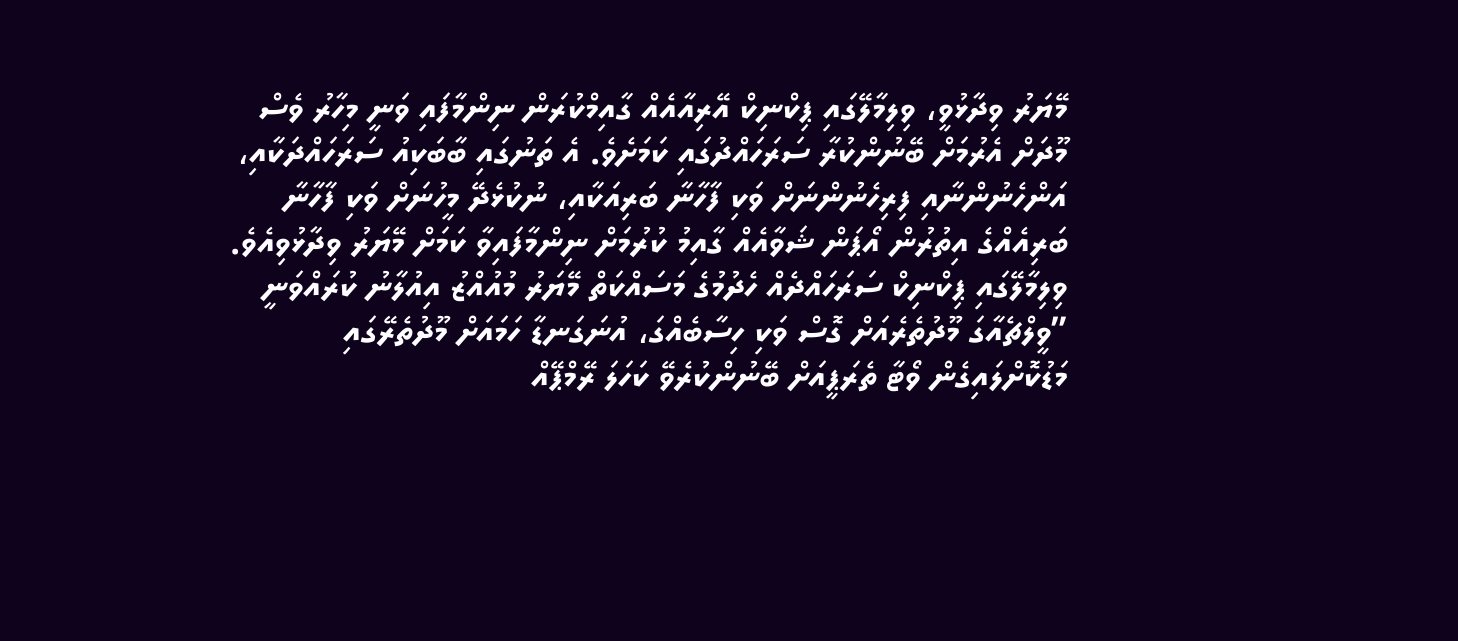މޭޔަރު ވިދާޅުވީ، ވިލިމާލޭގައި ޕިކްނިކް އޭރިއާއެއް ގާއިމްކުރަން ނިންމާފައި ވަނީ މިހާރު ވެސް މޫދަށް އެރުމަށް ބޭނުންކުރާ ސަރަހައްދުގައި ކަމަށެވެ. އެ ތަނުގައި ބާބަކިއު ސަރަހައްދަކާއި، އަންހެނުންނާއި ފިރިހެނުންނަށް ވަކި ފާހާނާ ބަރިއަކާއި، ނުކުޅެދޭ މީހުނަށް ވަކި ފާހާނާ ބަރިއެއްގެ އިތުރުން އޯޕަން ޝަވާއެއް ގާއިމު ކުރުމަށް ނިންމާފައިވާ ކަމަށް މޭޔަރު ވިދާޅުވިއެވެ.
ވިލިމާލޭގައި ޕިކްނިކް ސަރަހައްދެއް ހެދުމުގެ މަސައްކަތް މޭޔަރު މުއުއްޒު އިއުލާނު ކުރައްވަނީ
”ވީލްޗެއާގަ މޫދުތެރެއަށް ގޮސް ވަކި ހިސާބެއްގަ، އުނަގަނޑާ ހަމައަށް މޫދުތެރޭގައި މަޑުކޮށްލައިގެން ވޯޓާ ތެރަޕީއަށް ބޭނުންކުރެވޭ ކަހަލަ ރޭމްޕޭއް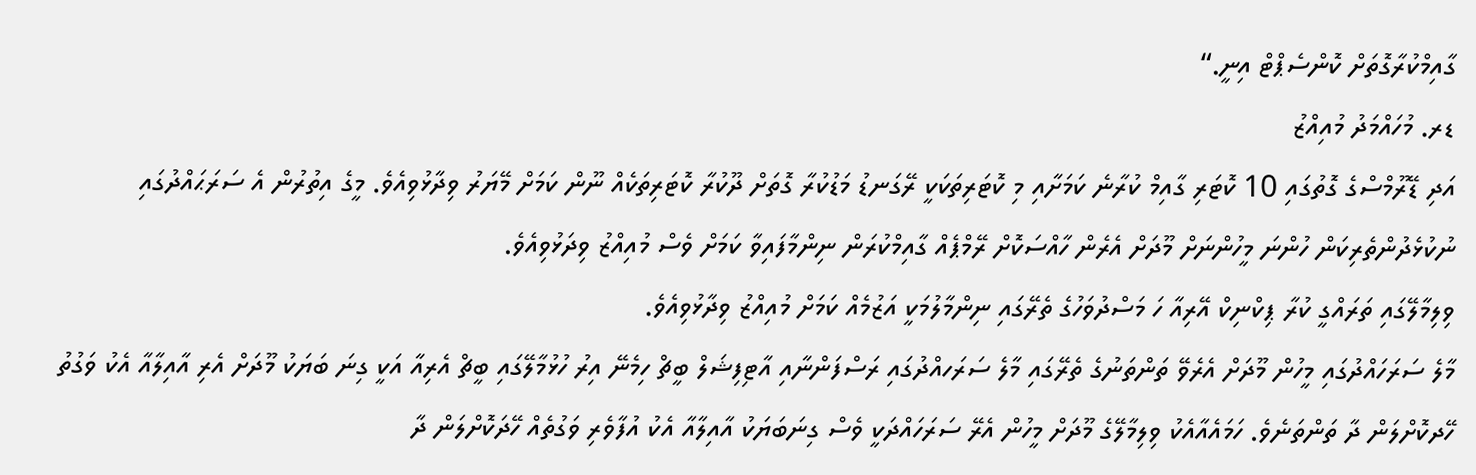ގާއިމްކުރާގޮތަށް ކޮންސެޕްޓް އިނީ.“
ޑރ. މުހައްމަދު މުއިއްޒު
އަދި ޑޭރޫމްސްގެ ގޮތުގައި 10 ކޮޓަރި ގާއިމް ކުރާނެ ކަމަށާއި މި ކޮޓަރިތަކަކީ ރޭގަނޑު މަޑުކުރާ ގޮތަށް ދޫކުރާ ކޮޓަރިތަކެއް ނޫން ކަމަށް މޭޔަރު ވިދާޅުވިއެވެ. މީގެ އިތުރުން އެ ސަރަޙައްދުގައި ނުކުޅެދުންތެރިކަން ހުންނަ މީހުންނަށް މޫދަށް އެރެން ހާއްސަކޮށް ރޭމްޕެއް ގާއިމްކުރަން ނިންމާފައިވާ ކަމަށް ވެސް މުއިއްޒު ވިދަޅުވިއެވެ.
ވިލިމާލޭގައި ތަރައްގީ ކުރާ ޕިކްނިކް އޭރިއާ ހަ މަސްދުވަހުގެ ތެރޭގައި ނިންމާލުމަކީ އަޒުމެއް ކަމަށް މުއިއްޒު ވިދާޅުވިއެވެ.
މާލެ ސަރަހައްދުގައި މީހުން މޫދަށް އެރެވޭ ތަންތަނުގެ ތެރޭގައި މާލެ ސަރަހއްދުގައި ރަސްފަންނާއި އާޓިފިޝަލް ބީޗް ހިމެނޭ އިރު ހުޅުމާލޭގައި ބީޗް އެރިއާ އަކީ ގިނަ ބަޔަކު މޫދަށް އެރި އާއިލާއާ އެކު ވަގުތު ހޭދކޮށްލަން ދާ ތަންތަނެވެ. ހަމައެއާއެކު ވިލިމާލޭގެ މޫދަށް މީހުން އެރޭ ސަރަހައްދަކީ ވެސް ގިނަބަޔަކު އާއިލާއާ އެކު އުފާވެރި ވަގުތެއް ހޭދަކޮށްލަން ދާ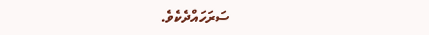ސަރަހައްދެކެވެ.